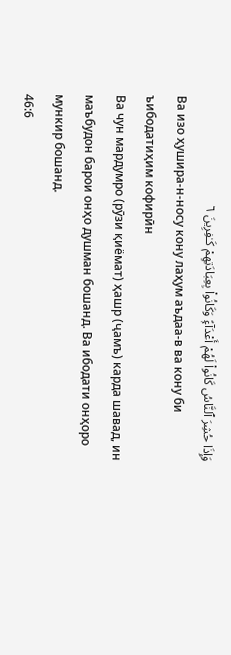وَإِذَا حُشِرَ ٱلنَّاسُ كَانُوا۟ لَهُمْ أَعْدَآءًۭ وَكَانُوا۟ بِعِبَادَتِهِمْ كَـٰفِرِينَ ٦
Ва изо ҳушира-н-носу кону лаҳум аъдаа-в ва кону би ъибодатиҳим кофирӣн
Ва чун мардумро (рӯзи қиёмат) ҳашр (ҷамъ) карда шавад, ин маъбудон барои онҳо душман бошанд. Ва ибодати онҳоро мункир бошанд.
46:6